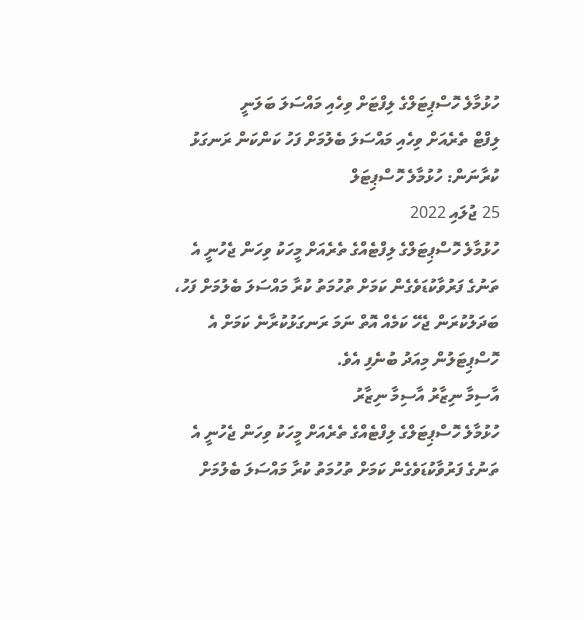ހުޅުމާލެ ހޮސްޕިޓަލްގެ ލިފްޓަށް ވިހެއި މައްސަލަ ބަލަނީ
ލިފްޓް ތެރެއަށް ވިހެއި މައްސަލަ ބެލުމަށް ފަހު ކަންކަން ރަނގަޅު ކުރާނަން: ހުޅުމާލެ ހޮސްޕިޓަލް
25 ޖުލައި 2022
ހުޅުމާލެ ހޮސްޕިޓަލްގެ ލިފްޓެއްގެ ތެރެއަށް މީހަކު ވިހަން ޖެހުނީ އެ ތަނުގެ ފަރުވާކުޑަވެގެން ކަމަށް ތުހުމަތު ކުރާ މައްސަލަ ބެލުމަށް ފަހު، ބަދަލުކުރަން ޖެހޭ ކަމެއް އޮތް ނަމަ ރަނގަޅުކުރާނެ ކަމަށް އެ ހޮސްޕިޓަލުން މިއަދު ބުނެފި އެވެ.
އާސިމާ ނިޒާރު އާސިމާ ނިޒާރު
ހުޅުމާލެ ހޮސްޕިޓަލްގެ ލިފްޓެއްގެ ތެރެއަށް މީހަކު ވިހަން ޖެހުނީ އެ ތަނުގެ ފަރުވާކުޑަވެގެން ކަމަށް ތުހުމަތު ކުރާ މައްސަލަ ބެލުމަށް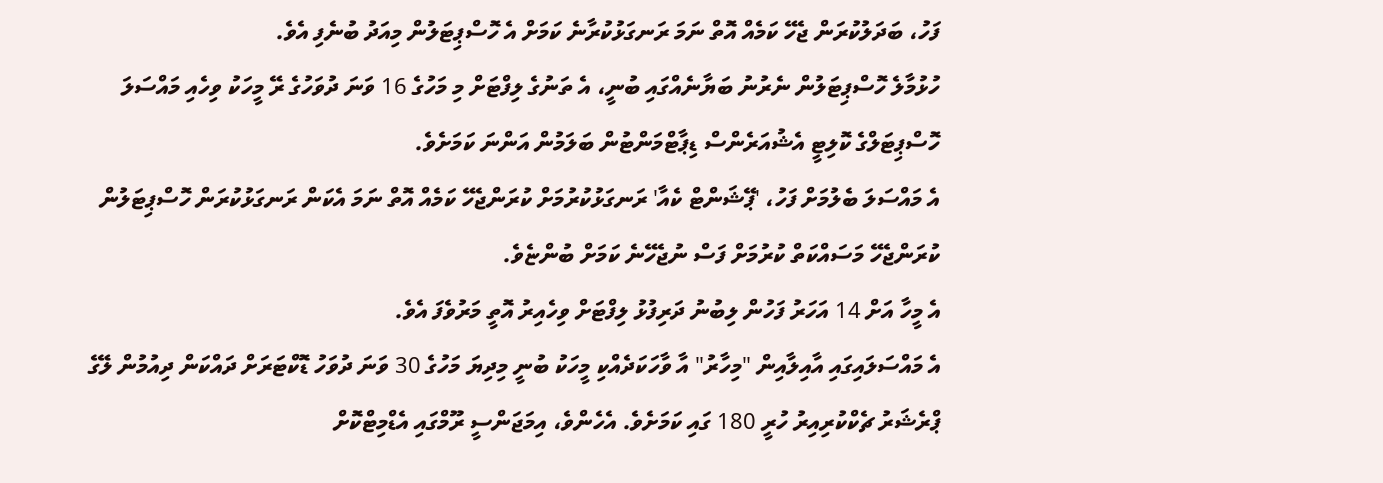ފަހު، ބަދަލުކުރަން ޖެހޭ ކަމެއް އޮތް ނަމަ ރަނގަޅުކުރާނެ ކަމަށް އެ ހޮސްޕިޓަލުން މިއަދު ބުނެފި އެވެ.
ހުޅުމާލެ ހޮސްޕިޓަލުން ނެރުނު ބަޔާނެއްގައި ބުނީ، އެ ތަނުގެ ލިފްޓަށް މި މަހުގެ 16 ވަނަ ދުވަހުގެ ރޭ މީހަކު ވިހެއި މައްސަލަ ހޮސްޕިޓަލްގެ ކޮލިޓީ އެޝުއަރެންސް ޑިޕާޓްމަންޓުން ބަލަމުން އަންނަ ކަމަށެވެ.
އެ މައްސަލަ ބެލުމަށް ފަހު، 'ޕޭޝަންޓް ކެއާ' ރަނގަޅުކުރުމަށް ކުރަންޖެހޭ ކަމެއް އޮތް ނަމަ އެކަން ރަނގަޅުކުރަން ހޮސްޕިޓަލުން ކުރަންޖެހޭ މަސައްކަތް ކުރުމަށް ފަސް ނުޖެހޭނެ ކަމަށް ބުންޏެވެ.
އެ މީހާ އަށް 14 އަހަރު ފަހުން ލިބުނު ދަރިފުޅު ލިފްޓަށް ވިހެއިރު އޮތީ މަރުވެފަ އެވެ.
އެ މައްސަލައިގައި އާއިލާއިން "މިހާރު" އާ ވާހަކަދެއްކި މީހަކު ބުނީ މިދިޔަ މަހުގެ 30 ވަނަ ދުވަހު ޑޮކްޓަރަށް ދައްކަން ދިއުމުން ލޭގެ ޕްރެޝަރު ޗެކްކުރިއިރު ހުރީ 180 ގައި ކަމަށެވެ. އެހެންވެ، އިމަޖަންސީ ރޫމްގައި އެޑްމިޓްކޮށް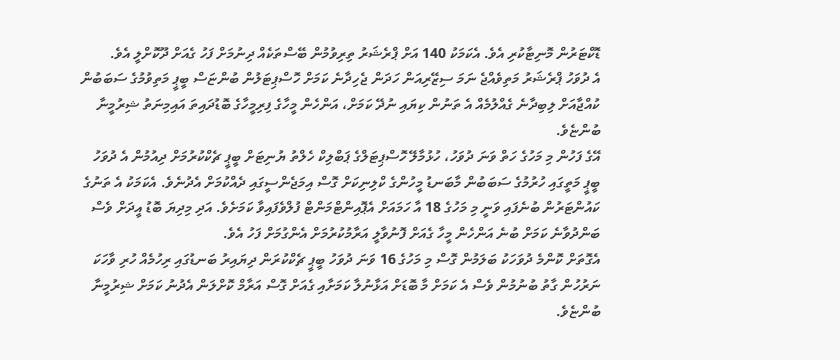ޑޮކްޓަރުން މޮނިޓާކުރި އެވެ. އެކަމަކު 140 އަށް ޕްރެޝަރު ތިރިވުމުން ބޭސްތަކެއް ދިނުމަށް ފަހު ގެއަށް ދޫކޮށްލީ އެވެ.
އެ ދުވަހު ޕްރެޝަރު މަތިވެއްޖެ ނަމަ ސިޒޭރިއަން ހަދަން ޖެހިދާނެ ކަމަށް ހޮސްޕިޓަލުން ބުންޏަސް ބީޕީ މަތިވުމުގެ ސަބަބުން ކުއްޖާއަށް ލިބިދާނެ ގެއްލުމެއް އެ ތަނުން ކިޔައި ނުދޭ ކަމަށް، އަންހެން މީހާގެ ފިރިމީހާގެ ބޮޑުދައިތަ އައިމިނަތު ޝިރުމީނާ ބުންޏެވެ.
އޭގެ ފަހުން މި މަހުގެ ހަތް ވަނަ ދުވަހު، ހުޅުމާލޭ ހޮސްޕިޓަލްގެ ޕަބްލިކް ހެލްތު ޔުނިޓަށް ބީޕީ ޗެކްކުރުމަށް ދިއުމުން އެ ދުވަހު ބީޕީ މަތީގައި ހުރުމުގެ ސަބަބުން މާބަނޑު މީހުންގެ ކްލިނިކަށް ގޮސް އިމަޖެންސީގައި ދެއްކުމަށް އެދުނެވެ. އެކަމަކު އެ ތަނުގެ ކައުންޓަރުން ބުނެފައި ވަނީ މި މަހުގެ 18 އާ ހަމައަށް އެޕޮއިންޓްމަންޓް ފުލްވެފައިވާ ކަމަށެވެ. އަދި މިދިޔަ ބޮޑު އީދަށް ވެސް ބަންދުވާނެ ކަމަށް ބުނެ އަންހެން މީހާ ގެއަށް ފޮނުވާލީ އަރާމުކުރުމަށް އެންގުމަށް ފަހު އެވެ.
އެގޮތަށް ކޮންމެ ދުވަހަކު ބަލަމުން ގޮސް މި މަހުގެ 16 ވަނަ ދުވަހު ބީޕީ ޗެކްކުރަން ދިޔައިރު ބަނޑުގައި ރިހުމެއް ހުރި ވާހަކަ ނަރުހުން ގާތު ބުނުމުން ވެސް އެ ކަމަށް މާ ބޮޑަށް އަޅާނުލާ ކަމަށާއި ގެއަށް ގޮސް އަރާމް ކޮށްލަން އެދުނު ކަމަށް ޝިރުމީނާ ބުންޏެވެ.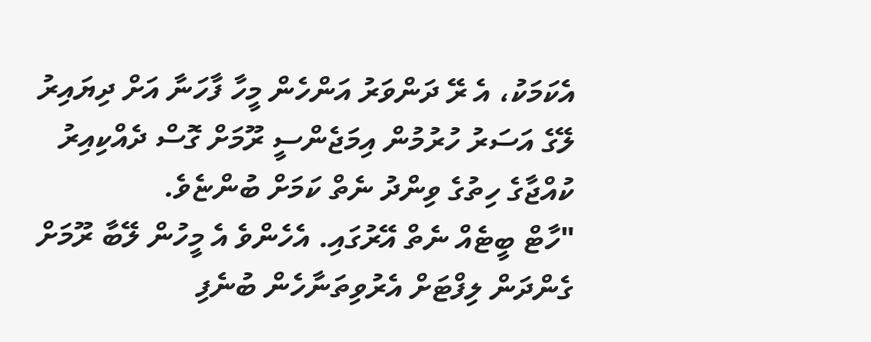އެކަމަކު، އެ ރޭ ދަންވަރު އަންހެން މީހާ ފާހަނާ އަށް ދިޔައިރު ލޭގެ އަސަރު ހުރުމުން އިމަޖެންސީ ރޫމަށް ގޮސް ދެއްކިއިރު ކުއްޖާގެ ހިތުގެ ވިންދު ނެތް ކަމަށް ބުންޏެވެ.
"ހާޓް ބީޓެއް ނެތް އޭރުގައި. އެހެންވެ އެ މީހުން ލޭބާ ރޫމަށް ގެންދަން ލިފްޓަށް އެރުވިތަނާހެން ބުނެފި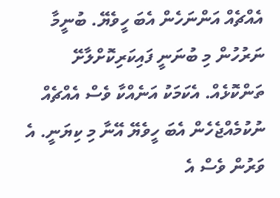އެއްޗެއް އަންނަހެން އެބަ ހީވެޔޭ. ބުނީމާ ނަރުހުން މި ބުނަނީ ފައިކަރިކޮށްލާށޭ ތަންކޮޅެއް. އެކަމަކު އަނެއްކާ ވެސް އެއްޗެއް ނުކުމެއްޖެހެން އެބަ ހީވެޔޭ އޭނާ މި ކިޔަނީ. އެ ވަރުން ވެސް އެ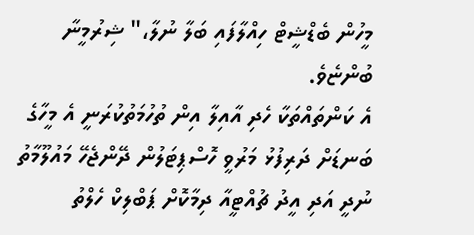މީހުން ބެޑްޝީޓް ހިއްލާފައި ބަލާ ނުލާ،" ޝިރުމީނާ ބުންޏެވެ.
އެ ކަންތައްތަކާ ހެދި އާއިލާ އިން ތުހުމަތުކުރަނީ އެ މީހާގެ ބަނޑަށް ދަރިފުޅު މަރުވީ ހޮސްޕިޓަލުން ދޭންޖެހޭ މައުލޫމާތު ނުދީ އަދި އީދު ޗުއްޓީއާ ދިމާކޮށް ޕަބްލިކް ހެލްތު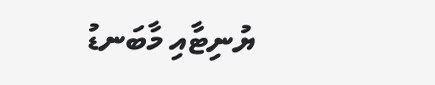ޔުނިޓާއި މާބަނޑު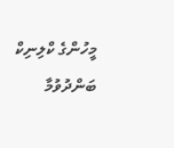މީހުންގެ ކްލިނިކް ބަންދުވުމާ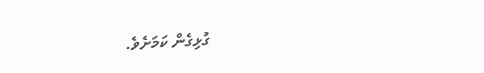ގުޅިގެން ކަމަށެވެ.